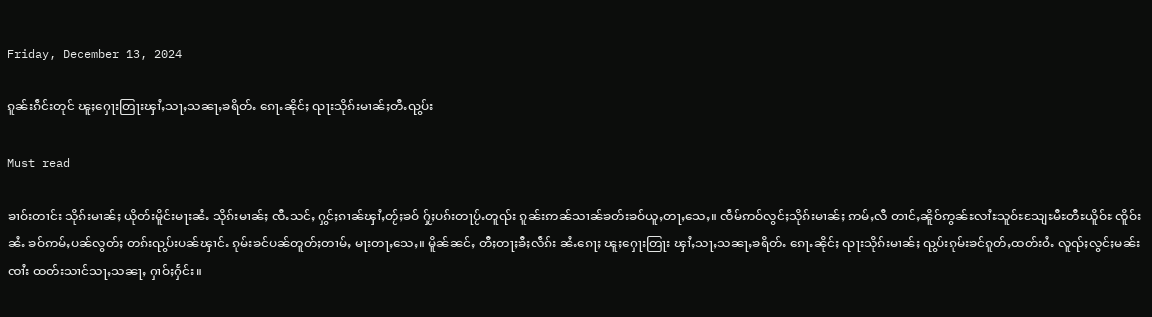Friday, December 13, 2024

ၵူၼ်းၵဵင်းတုင် ၽူႈႁေႃးတြႃးၾၢႆႇသႃႇသၼႃႇၶရိတ်ႉ ၵေႃႉၼိုင်ႈ ၺႃးသိုၵ်းမၢၼ်ႈတီႉၺွပ်း

Must read

ၶၢဝ်းတၢင်း သိုၵ်းမၢၼ်ႈ ယိုတ်းမိူင်းမႃးၼႆႉ သိုၵ်းမၢၼ်ႈ ၸီႉသင်ႇ ႁွင်ႈၵၢၼ်ၾၢႆႇတႂ်ႈၶဝ် ႁႂ်ႈပၵ်းတႃပႂ်ႉတူၺ်း ၵူၼ်းဢၼ်သၢၼ်ၶတ်းၶဝ်ယူႇတႃႇသေႇ။ ၸဵမ်ဢဝ်လွင်ႈသိုၵ်းမၢၼ်ႈ ဢမ်ႇလီ တၢင်ႇၼိူဝ်ဢွၼ်ႊလၢႆႊသူဝ်ႊသျႄႊမီႊတီႊယိူဝ်ႊ ၸိူဝ်းၼႆႉ ၶဝ်ဢမ်ႇပၼ်လွတ်ႈ တၵ်းၺွပ်းပၼ်ၾၢင်ႉ ၵုမ်းၶင်ပၼ်တူတ်ႈတၢမ်ႇ မႃးတႃႇသေႇ။ မိူၼ်ၼင်ႇ တီႈတႃႈၶီႈလဵၵ်း ၼႆႉၵေႃႈ ၽူႈႁေႃးတြႃး ၾၢႆႇသႃႇသၼႃႇၶရိတ်ႉ ၵေႃႉၼိုင်ႈ ၺႃးသိုၵ်းမၢၼ်ႈ ၺွပ်းၵုမ်းၶင်ၵူတ်ႇထတ်းဝႆႉ လူၺ်ႈလွင်ႈမၼ်းၸၢႆး ထတ်းသၢင်သႃႇသၼႃႇ ႁၢဝ်ႈႁႅင်း။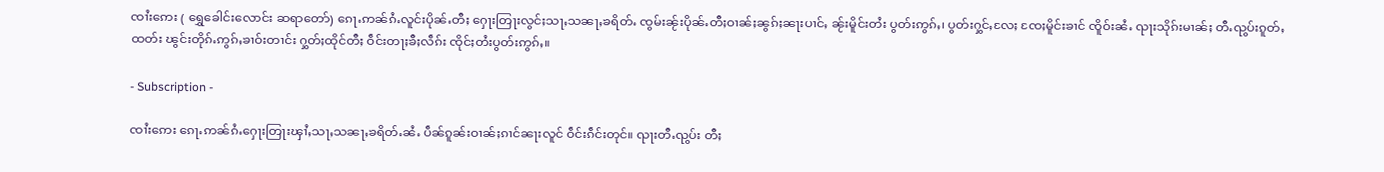ၸၢႆးဢေး ( ရွှေခေါင်းလောင်း ဆရာတော်) ၵေႃႉဢၼ်ၵႆႉလူင်းပိုၼ်ႉတီႈ ႁေႃးတြႃးလွင်ႈသႃႇသၼႃႇၶရိတ်ႉ ၸွမ်းၼႂ်းပိုၼ်ႉတီႈဝၢၼ်ႈၼွၵ်ႈၼႃးပၢင်ႇ ၼႂ်းမိူင်းတႆး ပွတ်းဢွၵ်ႇ၊ ပွတ်းႁွင်ႇလႄႈ ၸႄႈမိူင်းၶၢင် ၸိူဝ်းၼႆႉ ၺႃးသိုၵ်းမၢၼ်ႈ တီႉၺွပ်းၵူတ်ႇထတ်း ၽွင်းတိုၵ်ႉဢွၵ်ႇၶၢဝ်းတၢင်း ႁွတ်ႈထိုင်တီႈ ဝဵင်းတႃႈၶီႈလဵၵ်း ၸိုင်ႈတႆးပွတ်းဢွၵ်ႇ။

- Subscription -

ၸၢႆးဢေး ၵေႃႉဢၼ်ၵႆႉႁေႃးတြႃးၾၢႆႇသႃႇသၼႃႇၶရိတ်ႉၼႆႉ ပဵၼ်ၵူၼ်းဝၢၼ်ႈၵၢင်ၼႃးလူင် ဝဵင်းၵဵင်းတုင်။ ၺႃးတီႉၺွပ်း တီႈ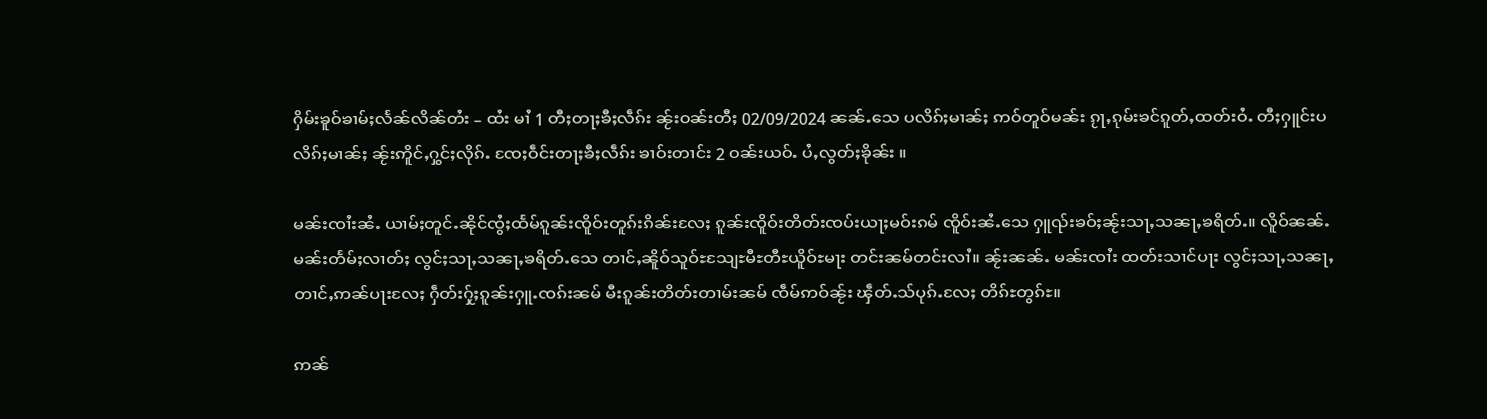ႁိမ်းၶူဝ်ၶၢမ်ႈလႅၼ်လိၼ်တႆး – ထႆး မၢႆ 1 တီႈတႃႈၶီႈလဵၵ်း ၼႂ်းဝၼ်းတီႈ 02/09/2024 ၼၼ်ႉသေ ပလိၵ်ႈမၢၼ်ႈ ဢဝ်တူဝ်မၼ်း ၵႂႃႇၵုမ်းၶင်ၵူတ်ႇထတ်းဝႆႉ တီႈႁူင်းပလိၵ်ႈမၢၼ်ႈ ၼႂ်းဢိူင်ႇႁွင်ႈလိုၵ်ႉ ၸႄႈဝဵင်းတႃႈၶီႈလဵၵ်း ၶၢဝ်းတၢင်း 2 ဝၼ်းယဝ်ႉ ပႆႇလွတ်ႈၶိုၼ်း ။

မၼ်းၸၢႆးၼႆႉ ယၢမ်ႈတူင်ႉၼိုင်ၸွႆႈထႅမ်ၵူၼ်းၸိူဝ်းတူၵ်းၵိၼ်းလႄႈ ၵူၼ်းၸိူဝ်းတိတ်းၸပ်းယႃႈမဝ်းၵမ် ၸိူဝ်းၼႆႉသေ ႁူၺ်းၶဝ်ႈၼႂ်းသႃႇသၼႃႇၶရိတ်ႉ။ လိူဝ်ၼၼ်ႉ မၼ်းတႅမ်ႈလၢတ်ႈ လွင်ႈသႃႇသၼႃႇၶရိတ်ႉသေ တၢင်ႇၼိူဝ်သူဝ်ႊသျႄႊမီႊတီႊယိူဝ်ႊမႃး တင်းၼမ်တင်းလၢႆ။ ၼႂ်းၼၼ်ႉ မၼ်းၸၢႆး ထတ်းသၢင်ပႃး လွင်ႈသႃႇသၼႃႇ တၢင်ႇဢၼ်ပႃးလႄႈ ႁဵတ်းႁႂ်ႈၵူၼ်းႁူႉၸၵ်းၼမ် မီးၵူၼ်းတိတ်းတၢမ်းၼမ် ၸဵမ်ဢဝ်ၼႂ်း ၾဵတ်ႉသ်ပုၵ်ႉလႄႈ တိၵ်ႊတွၵ်ႊ။

ဢၼ်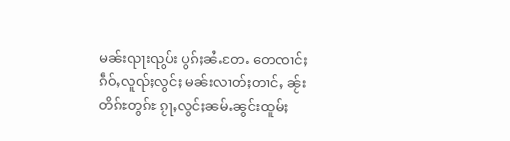မၼ်းၺႃးၺွပ်း ပွၵ်ႈၼႆႉတႄႉ တေၸၢင်ႈၵဵဝ်ႇလူၺ်ႈလွင်ႈ မၼ်းလၢတ်ႈတၢင်ႇ ၼႂ်းတိၵ်ႊတွၵ်ႊ ၵႂႃႇလွင်ႈၼမ်ႉၼွင်းထူမ်ႈ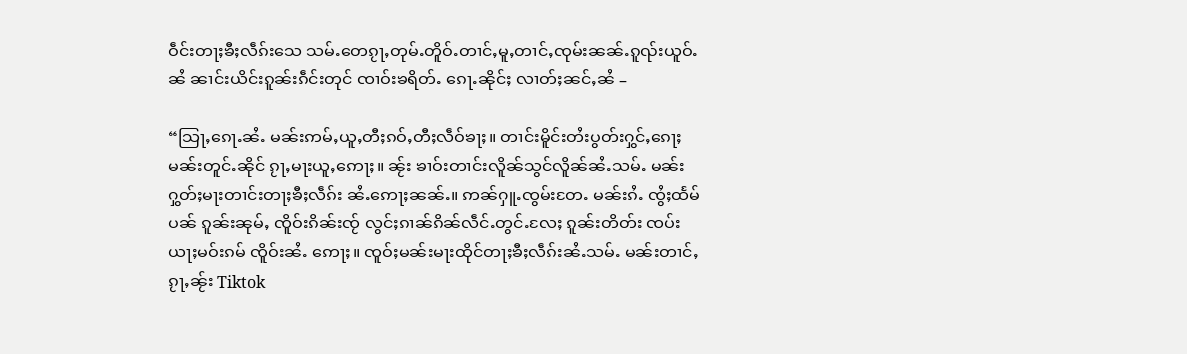ဝဵင်းတႃႈၶီႈလဵၵ်းသေ သမ်ႉတေၵႂႃႇတုမ်ႉတိူဝ်ႉတၢင်ႇမူႇတၢင်ႇၸုမ်းၼၼ်ႉၵူၺ်းယူဝ်ႉၼႆ ၼၢင်းယိင်းၵူၼ်းၵဵင်းတုင် ၸၢဝ်းၶရိတ်ႉ ၵေႃႉၼိုင်ႈ လၢတ်ႈၼင်ႇၼႆ –

“သြႃႇၵေႃႉၼႆႉ မၼ်းဢမ်ႇယူႇတီႈၵဝ်ႇတီႈလဵဝ်ၶႃႈ။ တၢင်းမိူင်းတႆးပွတ်းႁွင်ႇၵေႃႈ မၼ်းတူင်ႉၼိုင် ၵႂႃႇမႃးယူႇဢေႃႈ။ ၼႂ်း ၶၢဝ်းတၢင်းလိူၼ်သွင်လိူၼ်ၼႆႉသမ်ႉ မၼ်းႁွတ်ႈမႃးတၢင်းတႃႈၶီႈလဵၵ်း ၼႆႉဢေႃႈၼၼ်ႉ။ ဢၼ်ႁူႉၸွမ်းတႄႉ မၼ်းၵႆႉ ၸွႆႈထႅမ်ပၼ် ၵူၼ်းၼုမ်ႇ ၸိူဝ်းၵိၼ်းၸႂ် လွင်ႈၵၢၼ်ၵိၼ်လဵင်ႉတွင်ႉလႄႈ ၵူၼ်းတိတ်း ၸပ်းယႃႈမဝ်းၵမ် ၸိူဝ်းၼႆႉ ဢေႃႈ။ ၸူဝ်ႈမၼ်းမႃးထိုင်တႃႈၶီႈလဵၵ်းၼႆႉသမ်ႉ မၼ်းတၢင်ႇၵႂႃႇၼႂ်း Tiktok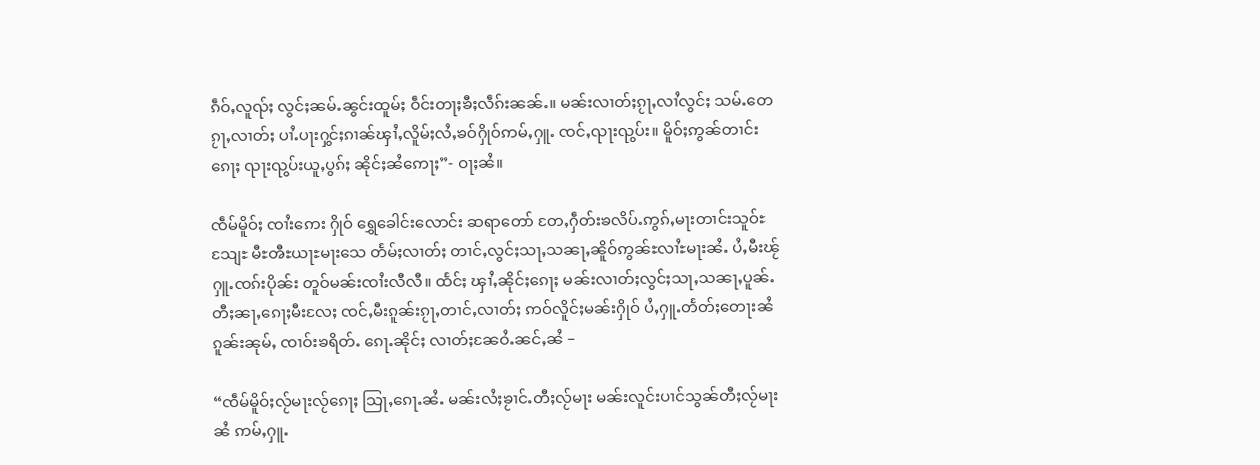ၵဵဝ်ႇလူၺ်ႈ လွင်ႈၼမ်ႉၼွင်းထူမ်ႈ ဝဵင်းတႃႈၶီႈလဵၵ်းၼၼ်ႉ။ မၼ်းလၢတ်ႈၵႂႃႇလၢႆလွင်ႈ သမ်ႉတေၵႂႃႇလၢတ်ႈ ပၢႆႉပႃးႁွင်ႈၵၢၼ်ၾၢႆႇလိူမ်ႈလႆႇၶဝ်ႁိုဝ်ဢမ်ႇႁူႉ ၸင်ႇၺႃးၺွပ်း။ မိူဝ်ႈဢွၼ်တၢင်းၵေႃႈ ၺႃးၺွပ်းယူႇပွၵ်ႈ ၼိုင်ႈၼႆဢေႃႈ”- ဝႃႈၼႆ။

ၸဵမ်မိူဝ်ႈ ၸၢႆးဢေး ႁိုဝ် ရွှေခေါင်းလောင်း ဆရာတော် တႄႇႁဵတ်းၶလိပ်ႉဢွၵ်ႇမႃးတၢင်းသူဝ်ႊသျႄႊ မီႊၻီႊယႃႊမႃးသေ တႅမ်ႈလၢတ်ႈ တၢင်ႇလွင်ႈသႃႇသၼႃႇၼိူဝ်ဢွၼ်ႊလၢႆႊမႃးၼႆႉ ပႆႇမီးၽႂ်ႁူႉၸၵ်းပိုၼ်း တူဝ်မၼ်းၸၢႆးလီလီ။ ထႅင်ႈ ၾၢႆႇၼိုင်ႈၵေႃႈ မၼ်းလၢတ်ႈလွင်ႈသႃႇသၼႃႇပူၼ်ႉတီႈၼႃႇၵေႃႈမီးလႄႈ ၸင်ႇမီးၵူၼ်းၵႂႃႇတၢင်ႇလၢတ်ႈ ဢဝ်လိူင်ႈမၼ်းႁိုဝ် ပႆႇႁူႉတႅတ်ႈတေႃးၼႆ ၵူၼ်းၼုမ်ႇ ၸၢဝ်းၶရိတ်ႉ ၵေႃႉၼိုင်ႈ လၢတ်ႈၼႄဝႆႉၼင်ႇၼႆ –

“ၸဵမ်မိူဝ်ႈလႂ်မႃးလႂ်ၵေႃႈ သြႃႇၵေႃႉၼႆႉ မၼ်းလႆႈၶႂၢင်ႉတီႈလႂ်မႃး မၼ်းလူင်းပၢင်သွၼ်တီႈလႂ်မႃးၼႆ ဢမ်ႇႁူႉ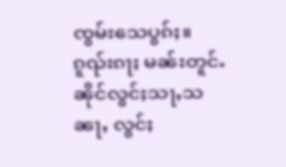ၸွမ်းသေပွၵ်ႈ။ ၵူၺ်းၵႃႈ မၼ်းတူင်ႉၼိုင်လွင်ႈသႃႇသၼႃႇ လွင်ႈ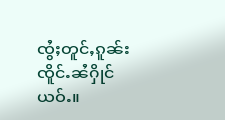ၸွႆႈတူင်ႇၵူၼ်း ၸိူင်ႉၼႆႁိုင်ယဝ်ႉ။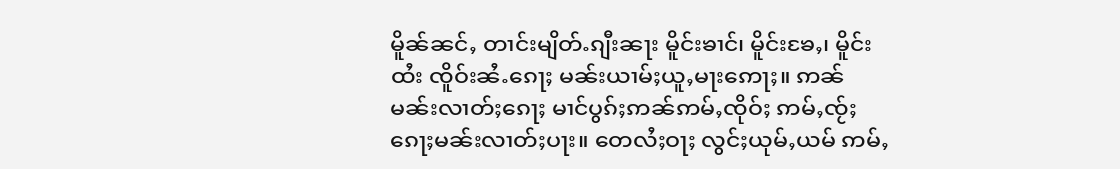မိူၼ်ၼင်ႇ တၢင်းမျိတ်ႉၵျီးၼႃး မိူင်းၶၢင်၊ မိူင်းၶႄႇ၊ မိူင်းထႆး ၸိူဝ်းၼႆႉၵေႃႈ မၼ်းယၢမ်ႈယူႇမႃးဢေႃႈ။ ဢၼ်မၼ်းလၢတ်ႈၵေႃႈ မၢင်ပွၵ်ႈဢၼ်ဢမ်ႇၸိုဝ်ႈ ဢမ်ႇၸႂ်ႈၵေႃႈမၼ်းလၢတ်ႈပႃး။ တေလႆႈဝႃႈ လွင်ႈယုမ်ႇယမ် ဢမ်ႇ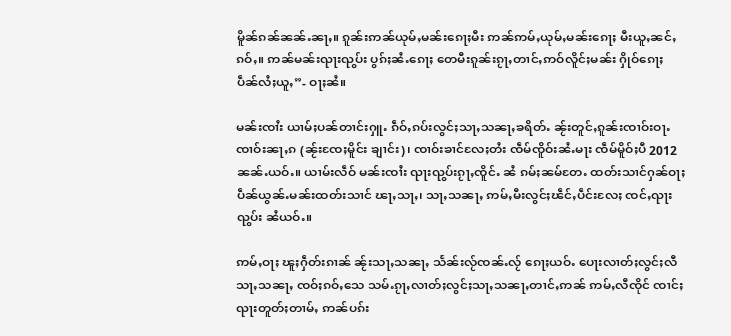မိူၼ်ၵၼ်ၼၼ်ႉၼႃႇ။ ၵူၼ်းဢၼ်ယုမ်ႇမၼ်းၵေႃႈမီး ဢၼ်ဢမ်ႇယုမ်ႇမၼ်းၵေႃႈ မီးယူႇၼင်ႇၵဝ်ႇ။ ဢၼ်မၼ်းၺႃးၺွပ်း ပွၵ်ႈၼႆႉၵေႃႈ တေမီးၵူၼ်းၵႂႃႇတၢင်ႇဢဝ်လိူင်ႈမၼ်း ႁိုဝ်ၵေႃႈ ပဵၼ်လႆႈယူႇ”- ဝႃႈၼႆ။

မၼ်းၸၢႆး ယၢမ်ႈပၼ်တၢင်းႁူႉ ၵဵဝ်ႇၵပ်းလွင်ႈသႃႇသၼႃႇၶရိတ်ႉ ၼႂ်းတူင်ႇၵူၼ်းၸၢဝ်းဝႃႉ ၸၢဝ်းၼႃႇၵ (ၼႂ်းၸႄႈမိူင်း ၶျၢင်း)၊ ၸၢဝ်းၶၢင်လႄႈတႆး ၸဵမ်ၸိူဝ်းၼႆႉမႃး ၸဵမ်မိူဝ်ႈပီ 2012 ၼၼ်ႉယဝ်ႉ။ ယၢမ်းလဵဝ် မၼ်းၸၢႆး ၺႃးၺွပ်းၵႂႃႇၸိူင်ႉ ၼႆ ၵမ်ႈၼမ်တႄႉ ထတ်းသၢင်ႁၼ်ဝႃႈ ပဵၼ်ယွၼ်ႉမၼ်းထတ်းသၢင် ၽႃႇသႃႇ၊ သႃႇသၼႃႇ ဢမ်ႇမီးလွင်ႈၽဵင်ႇပဵင်းလႄႈ ၸင်ႇၺႃးၺွပ်း ၼႆယဝ်ႉ။

ဢမ်ႇဝႃႈ ၽူႈႁဵတ်းၵၢၼ် ၼႂ်းသႃႇသၼႃႇ သႅၼ်းလႂ်ၸၼ်ႉလႂ် ၵေႃႈယဝ်ႉ ပေႃးလၢတ်ႈလွင်ႈလီသႃႇသၼႃႇ ၸဝ်ႈၵဝ်ႇသေ သမ်ႉၵႂႃႇလၢတ်ႈလွင်ႈသႃႇသၼႃႇတၢင်ႇဢၼ် ဢမ်ႇလီၸိုင် ၸၢင်ႈၺႃးတူတ်ႈတၢမ်ႇ ဢၼ်ပၵ်း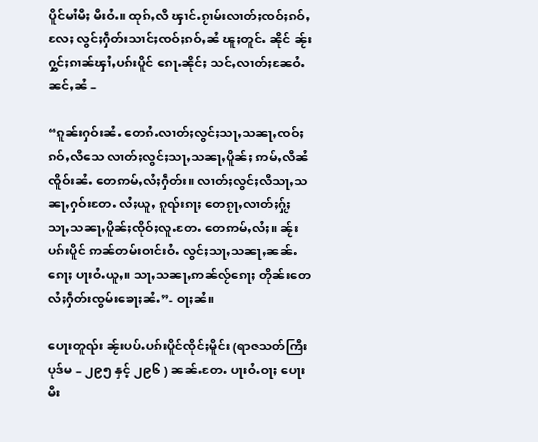ပိူင်မၢႆမီႈ မီးဝႆႉ။ ထုၵ်ႇလီ ၾၢင်ႉၵႂၢမ်းလၢတ်ႈၸဝ်ႈၵဝ်ႇလႄႈ လွင်ႈႁဵတ်းသၢင်ႈၸဝ်ႈၵဝ်ႇၼႆ ၽူႈတူင်ႉ ၼိုင် ၼႂ်းႁွင်ႈၵၢၼ်ၾၢႆႇပၵ်းပိူင် ၵေႃႉၼိုင်ႈ သင်ႇလၢတ်ႈၼႄဝႆႉၼင်ႇၼႆ –

“ၵူၼ်းႁဝ်းၼႆႉ တေၵႆႉလၢတ်ႈလွင်ႈသႃႇသၼႃႇၸဝ်ႈၵဝ်ႇလီသေ လၢတ်ႈလွင်ႈသႃႇသၼႃႇပိူၼ်ႈ ဢမ်ႇလီၼႆ ၸိူဝ်းၼႆႉ တေဢမ်ႇလႆႈႁဵတ်း။ လၢတ်ႈလွင်ႈလီသႃႇသၼႃႇႁဝ်းတႄႉ လႆႈယူႇ ၵူၺ်းၵႃႈ တေၵႂႃႇလၢတ်ႈႁႂ်ႈ သႃႇသၼႃႇပိူၼ်ႈၸိုဝ်ႈလူႉတႄႉ တေဢမ်ႇလႆႈ။ ၼႂ်းပၵ်းပိူင် ဢၼ်တမ်းဝၢင်းဝႆႉ လွင်ႈသႃႇသၼႃႇၼၼ်ႉၵေႃႈ ပႃးဝႆႉယူႇ။ သႃႇသၼႃႇဢၼ်လႂ်ၵေႃႈ တိုၼ်းတေလႆႈႁဵတ်းၸွမ်းၶေႃႈၼႆႉ”- ဝႃႈၼႆ။

ပေႃးတူၺ်း ၼႂ်းပပ်ႉပၵ်းပိူင်ၸိုင်ႈမိူင်း (ရာဇသတ်ကြီးပုဒ်မ – ၂၉၅ နှင့် ၂၉၆ ) ၼၼ်ႉတႄႉ ပႃးဝႆႉဝႃႈ ပေႃးမီး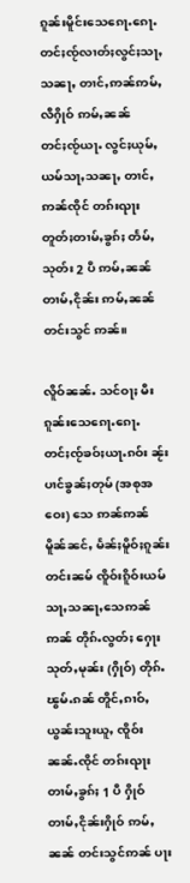ၵူၼ်းမိူင်းသေၵေႃႉၵေႃႉ တင်ႈၸႂ်လၢတ်ႈလွင်ႈသႃႇသၼႃႇ တၢင်ႇဢၼ်ဢမ်ႇလီႁိုဝ် ဢမ်ႇၼၼ် တင်ႈၸႂ်ယႃႉ လွင်ႈယုမ်ႇယမ်သႃႇသၼႃႇ တၢင်ႇဢၼ်ၸိုင် တၵ်းၺႃးတူတ်ႈတၢမ်ႇၶွၵ်ႈ တႅမ်ႇသုတ်း 2 ပီ ဢမ်ႇၼၼ် တၢမ်ႇငိုၼ်း ဢမ်ႇၼၼ် တင်းသွင် ဢၼ်။

လိူဝ်ၼၼ်ႉ သင်ဝႃႈ မီးၵူၼ်းသေၵေႃႉၵေႃႉ တင်ႈၸႂ်ၶဝ်ႈယႃႉၵဝ်း ၼႂ်းပၢင်ၶွၼ်ႈတုမ် (အစုအဝေး) သေ ဢၼ်ဢၼ် မိူၼ်ၼင်ႇ မႅၼ်ႈမိူဝ်ႈၵူၼ်းတင်းၼမ် ၸိူဝ်းၵိူဝ်းယမ်သႃႇသၼႃႇသေဢၼ်ဢၼ် တိုၵ်ႉလွတ်ႈ ႁေႃးသုတ်ႇမုၼ်း (ႁိုဝ်) တိုၵ်ႉၽွမ်ႉၵၼ် တိူင်ႇၵၢဝ်ႇယွၼ်းသူးယူႇ ၸိူဝ်းၼၼ်ႉၸိုင် တၵ်းၺႃးတၢမ်ႇၶွၵ်ႈ 1 ပီ ႁိုဝ် တၢမ်ႇငိုၼ်းႁိုဝ် ဢမ်ႇၼၼ် တင်းသွင်ဢၼ် ပႃး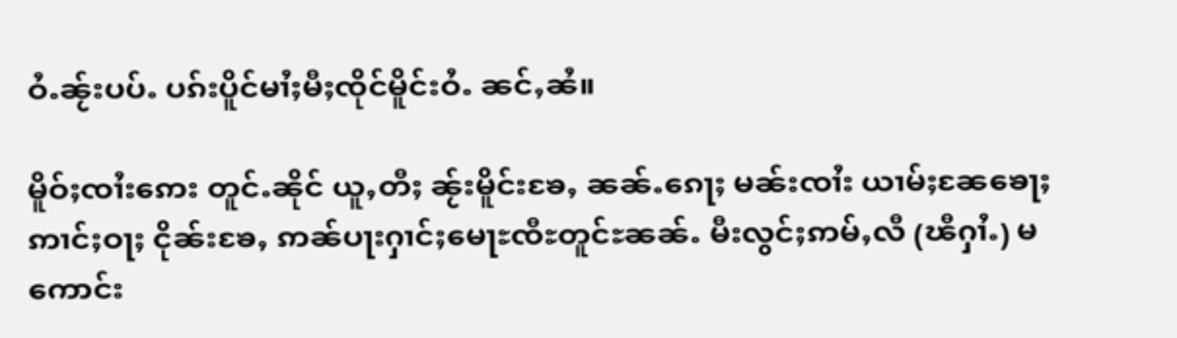ဝႆႉၼႂ်းပပ်ႉ ပၵ်းပိူင်မၢႆႈမီႈၸိုင်မိူင်းဝႆႉ ၼင်ႇၼႆ။

မိူဝ်ႈၸၢႆးဢေး တူင်ႉၼိုင် ယူႇတီႈ ၼႂ်းမိူင်းၶႄႇ ၼၼ်ႉၵေႃႈ မၼ်းၸၢႆး ယၢမ်ႈၼႄၶေႃႈဢၢင်ႈဝႃႈ ငိုၼ်းၶႄႇ ဢၼ်ပႃးႁၢင်ႈမေႃႊၸီႊတူင်ႊၼၼ်ႉ မီးလွင်ႈဢမ်ႇလီ (ၽီႁၢႆႉ) မကောင်း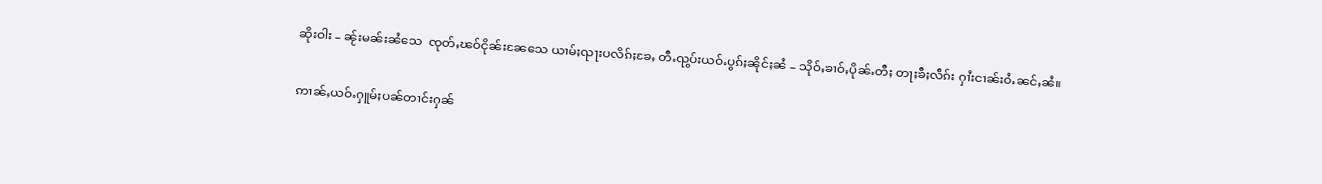ဆိုးဝါး – ၼႂ်းမၼ်းၼႆသေ  ၸုတ်ႇၽဝ်ငိုၼ်းၼႄသေ ယၢမ်ႈၺႃးပလိၵ်ႈၶႄႇ တီႉၺွပ်းယဝ်ႉပွၵ်ႈၼိုင်ႈၼႆ – သိုဝ်ႇၶၢဝ်ႇပိုၼ်ႉတီႈ တႃႈၶီႈလဵၵ်း ႁၢႆးငၢၼ်းဝႆႉၼင်ႇၼႆ။

ဢၢၼ်ႇယဝ်ႉႁူမ်ႈပၼ်တၢင်းႁၼ်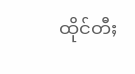ထိုင်တီႈ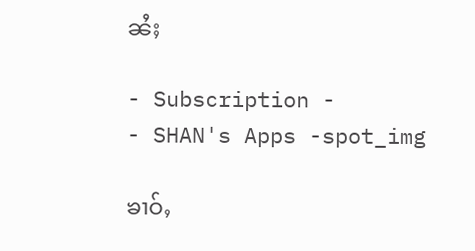ၼႆႈ

- Subscription -
- SHAN's Apps -spot_img

ၶၢဝ်ႇ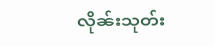လိုၼ်းသုတ်း